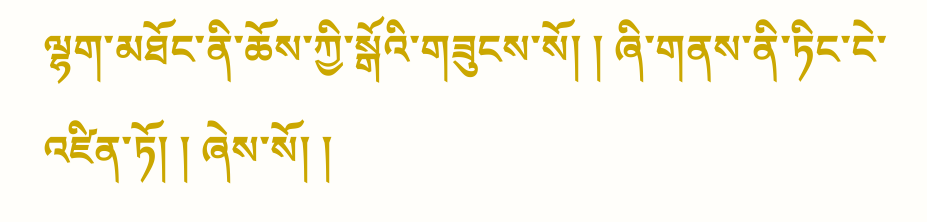ལྷག་མཐོང་ནི་ཆོས་ཀྱི་སྒོའི་གཟུངས་སོ། ། ཞི་གནས་ནི་ཏིང་ངེ་འཛིན་ཏོ། ། ཞེས་སོ། །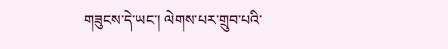གཟུངས་དེ་ཡང་། ལེགས་པར་གྲུབ་པའི་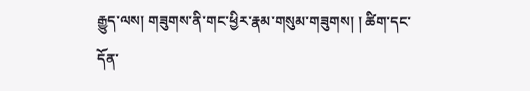རྒྱུད་ལས། གཟུགས་ནི་གང་ཕྱིར་རྣམ་གསུམ་གཟུགས། ། ཚིག་དང་དོན་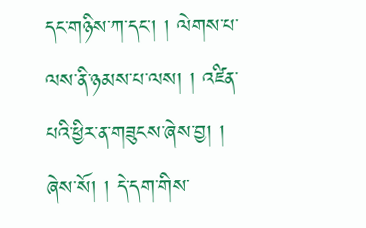དང་གཉིས་ཀ་དང་། ། ལེགས་པ་ལས་ནི་ཉམས་པ་ལས། ། འཛིན་པའི་ཕྱིར་ན་གཟུངས་ཞེས་བྱ། ། ཞེས་སོ། ། དེ་དག་གིས་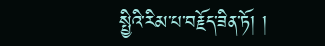སྤྱིའི་རིམ་པ་བརྗོད་ཟིན་ཏོ། །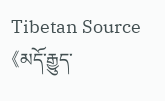Tibetan Source 《མདོ་རྒྱུད་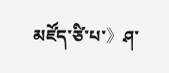མཛོད་ཙི་པ་》ཤ་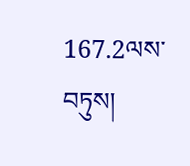167.2ལས་བཏུས།